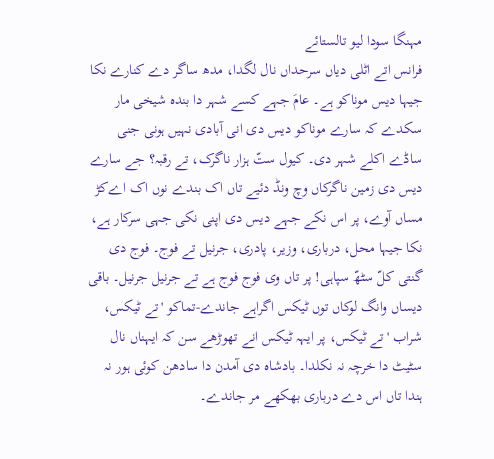مہنگا سودا لیو تالستائے
فرانس اتے اٹلی دیاں سرحداں نال لگدا، مدھ ساگر دے کنارے نکا جیہا دیس موناکو ہے۔ عامَ جہے کسے شہر دا بندہ شیخی مار سکدے کہ سارے موناکو دیس دی انی آبادی نہیں ہونی جنی ساڈے اکلے شہر دی۔ کیول ستّ ہزار ناگرک، تے رقبہ؟ جے سارے دیس دی زمین ناگرکاں وچ ونڈ دئیے تاں اک بندے نوں اک اےکڑ مساں آوے، پر اس نکے جہے دیس دی اپنی نکی جہی سرکار ہے، نکا جیہا محل، درباری، وزیر، پادری، جرنیل تے فوج۔ فوج دی گنتی کلّ سٹھّ سپاہی! پر تاں وی فوج فوج ہے تے جرنیل جرنیل۔ باقی دیساں وانگ لوکاں توں ٹیکس اگراہے جاندے-تماکو 'تے ٹیکس، شراب 'تے ٹیکس، پر ایہہ ٹیکس انے تھوڑھے سن کہ ایہناں نال سٹیٹ دا خرچہ نہ نکلدا۔ بادشاہ دی آمدن دا سادھن کوئی ہور نہ ہندا تاں اس دے درباری بھکھے مر جاندے۔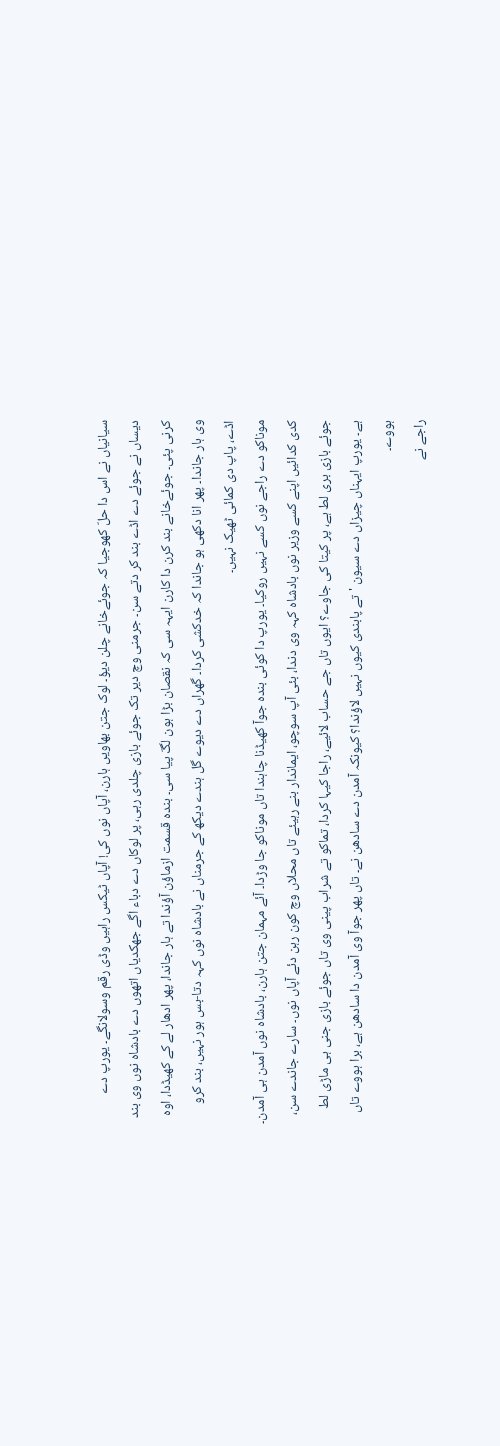سیانیاں نے اس دا حلّ کھوجیا کہ جوئےخانے چلن دیؤ۔ لوک جتن بھاویں ہارن، آپاں نوں کی! آپاں ٹیکس راہیں وڈی رقم وسولانگے۔ یورپ دے دیساں نے جوئے دے اڈے بند کر دتے سن۔ جرمنی وچ دیر تک جوئے بازی چلدی رہی، پر لوکاں دے دباء اگے جھکدیاں اتھوں دے بادشاہ نوں وی بند کرنی پئی۔ جوئےخانے بند کرن دا کارن ایہہ سی کہ نقصان بڑا ہون لگّ پیا سی۔ بندہ قسمت ازماؤن آؤندا تے ہار جاندا، پھر ادھار لے کے کھیڈدا، اوہ وی ہار جاندا۔ پھر انا دکھی ہو جاندا کہ خدکشی کردا۔ گھراں دے دیوے گل ہندے دیکھ کے جرمناں نے بادشاہ نوں کہہ دتا-بس ہور نہیں، بند کرو اڈے، پاپ دی کمائی ٹھیک نہیں۔
موناکو دے راجے نوں کسے نہیں روکیا۔ یورپ دا کوئی بندہ جوآ کھیڈنا چاہندا تاں موناکو جا وڑدا۔ آئے مہمان جتن ہارن، بادشاہ نوں آمدن ہی آمدن۔ کدی کدائیں اپنے کسے وزیر نوں بادشاہ کہہ وی دندا، بئی آپ سوچو، ایماندار بنے رہیئے تاں محلاں وچ کون رہن دئے آپاں نوں۔ سارے جاندے سن، جوئے بازی بری لط ہے، پر کیتا کی جاوے؟ ایوں تاں جے حساب لائیے، راجا کیہا کردا، تماکو تے شراب پینی وی تاں جوئے بازی جنی ہی ماڑی لط ہے۔ یورپ ایہناں چیزاں دے سیون 'تے پابندی کیوں نہیں لاؤندا؟ کیونکہ آمدن دے سادھن نے۔ تاں پھر جوآ وی آمدن دا سادھن ہے، برا ہووے تاں ہووے۔
راجے نے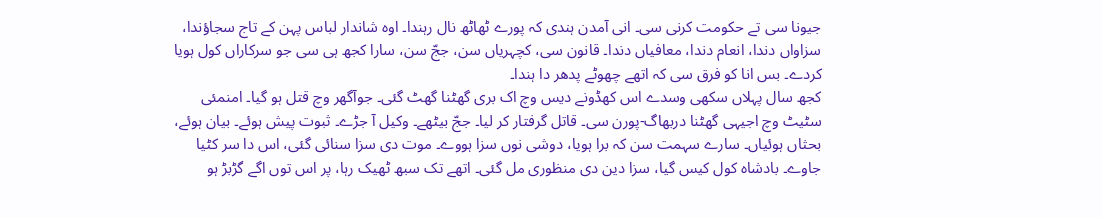جیونا سی تے حکومت کرنی سی۔ انی آمدن ہندی کہ پورے ٹھاٹھ نال رہندا۔ اوہ شاندار لباس پہن کے تاج سجاؤندا، سزاواں دندا، انعام دندا، معافیاں دندا۔ قانون سی، کچہریاں سن، ججّ سن، سارا کجھ ہی سی جو سرکاراں کول ہویا کردے۔ بس انا کو فرق سی کہ اتھے چھوٹے پدھر دا ہندا۔
کجھ سال پہلاں سکھی وسدے اس کھڈونے دیس وچ اک بری گھٹنا گھٹ گئی۔ جوآگھر وچ قتل ہو گیا۔ امنمئی سٹیٹ وچ اجیہی گھٹنا دربھاگ-پورن سی۔ قاتل گرفتار کر لیا۔ ججّ بیٹھے۔ وکیل آ جڑے۔ ثبوت پیش ہوئے۔ بیان ہوئے، بحثاں ہوئیاں۔ سارے سہمت سن کہ برا ہویا، دوشی نوں سزا ہووے۔ موت دی سزا سنائی گئی، اس دا سر کٹیا جاوے۔ بادشاہ کول کیس گیا، سزا دین دی منظوری مل گئی۔ اتھے تک سبھ ٹھیک رہا، پر اس توں اگے گڑبڑ ہو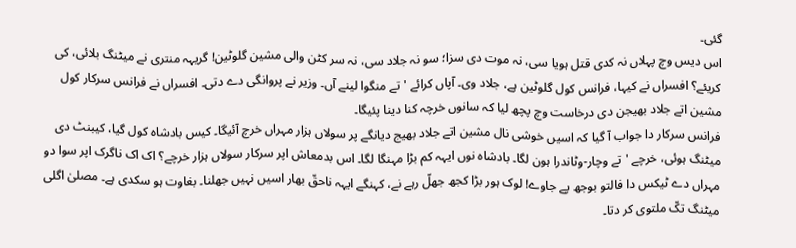گئی۔
اس دیس وچ پہلاں نہ کدی قتل ہویا سی، نہ موت دی سزا؛ سو نہ جلاد سی، نہ سر کٹن والی مشین گلوٹین! گریہہ منتری نے میٹنگ بلائی، کی کریئے؟ افسراں نے کیہا، فرانس کول گلوٹین ہے، جلاد وی۔ آپاں کرائے 'تے منگوا لینے آں۔ وزیر نے پروانگی دے دتی۔ افسراں نے فرانس سرکار کول مشین اتے جلاد بھیجن دی درخاست وچ پچھ لیا کہ سانوں خرچہ کنا دینا پئیگا۔
فرانس سرکار دا جواب آ گیا کہ اسیں خوشی نال مشین اتے جلاد بھیج دیانگے پر سولاں ہزار مہراں خرچ آئیگا۔ کیس بادشاہ کول گیا، کیبنٹ دی میٹنگ ہوئی، خرچے 'تے وچار-وٹاندرا ہون لگا۔ بادشاہ نوں ایہہ کم بڑا مہنگا لگا۔ اس بدمعاش اپر سرکار سولاں ہزار خرچے؟ اک اک ناگرک اپر سوا دو مہراں دے ٹیکس دا فالتو بوجھ پے جاوے! لوک ہور بڑا کجھ جھلّ رہے نے، کہنگے ایہہ ناحقّ بھار اسیں نہیں جھلنا۔ بغاوت ہو سکدی ہے۔ مصلیٰ اگلی میٹنگ تکّ ملتوی کر دتا۔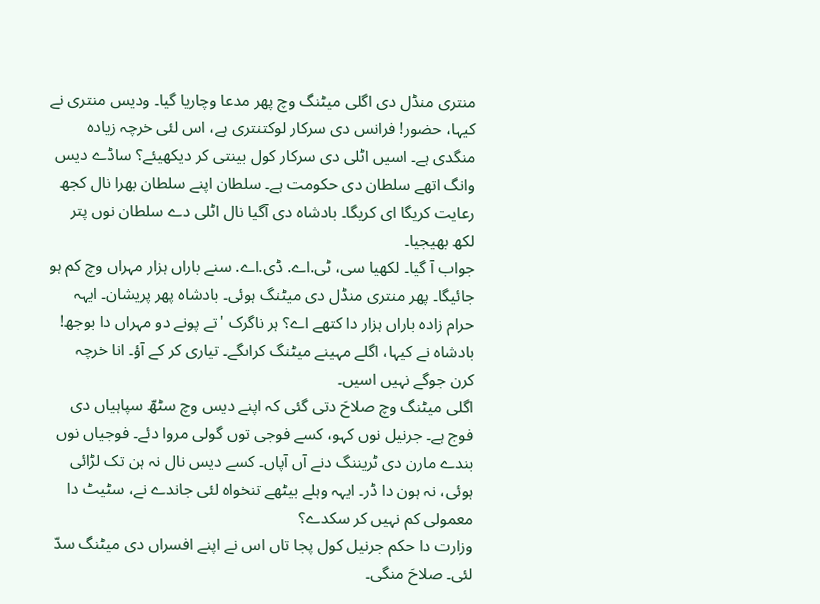منتری منڈل دی اگلی میٹنگ وچ پھر مدعا وچاریا گیا۔ ودیس منتری نے کیہا، حضور! فرانس دی سرکار لوکتنتری ہے، اس لئی خرچہ زیادہ منگدی ہے۔ اسیں اٹلی دی سرکار کول بینتی کر دیکھیئے؟ ساڈے دیس وانگ اتھے سلطان دی حکومت ہے۔ سلطان اپنے سلطان بھرا نال کجھ رعایت کریگا ای کریگا۔ بادشاہ دی آگیا نال اٹلی دے سلطان نوں پتر لکھ بھیجیا۔
جواب آ گیا۔ لکھیا سی، ٹی.اے. ڈی.اے. سنے باراں ہزار مہراں وچ کم ہو جائیگا۔ پھر منتری منڈل دی میٹنگ ہوئی۔ بادشاہ پھر پریشان۔ ایہہ حرام زادہ باراں ہزار دا کتھے اے؟ ہر ناگرک 'تے پونے دو مہراں دا بوجھ! بادشاہ نے کیہا، اگلے مہینے میٹنگ کراںگے۔ تیاری کر کے آؤ۔ انا خرچہ کرن جوگے نہیں اسیں۔
اگلی میٹنگ وچ صلاحَ دتی گئی کہ اپنے دیس وچ سٹھّ سپاہیاں دی فوج ہے۔ جرنیل نوں کہو، کسے فوجی توں گولی مروا دئے۔ فوجیاں نوں بندے مارن دی ٹریننگ دنے آں آپاں۔ کسے دیس نال نہ ہن تک لڑائی ہوئی، نہ ہون دا ڈر۔ ایہہ وہلے بیٹھے تنخواہ لئی جاندے نے، سٹیٹ دا معمولی کم نہیں کر سکدے؟
وزارت دا حکم جرنیل کول پجا تاں اس نے اپنے افسراں دی میٹنگ سدّ لئی۔ صلاحَ منگی۔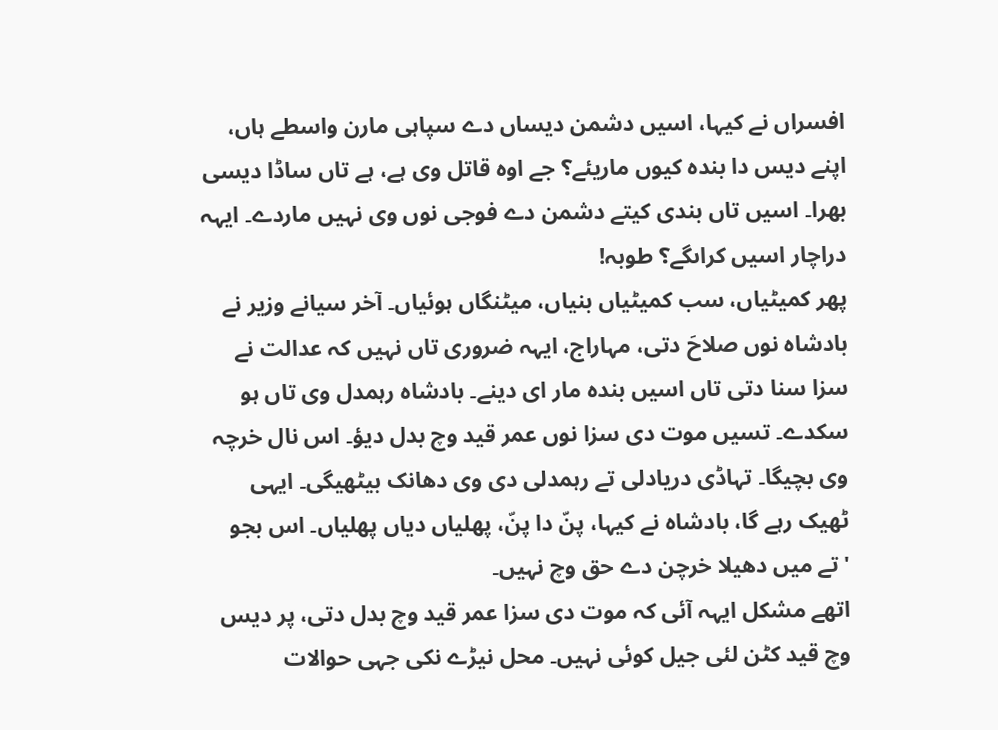افسراں نے کیہا، اسیں دشمن دیساں دے سپاہی مارن واسطے ہاں، اپنے دیس دا بندہ کیوں ماریئے؟ جے اوہ قاتل وی ہے، ہے تاں ساڈا دیسی بھرا۔ اسیں تاں بندی کیتے دشمن دے فوجی نوں وی نہیں ماردے۔ ایہہ دراچار اسیں کراںگے؟ طوبہ!
پھر کمیٹیاں، سب کمیٹیاں بنیاں، میٹنگاں ہوئیاں۔ آخر سیانے وزیر نے بادشاہ نوں صلاحَ دتی، مہاراج، ایہہ ضروری تاں نہیں کہ عدالت نے سزا سنا دتی تاں اسیں بندہ مار ای دینے۔ بادشاہ رہمدل وی تاں ہو سکدے۔ تسیں موت دی سزا نوں عمر قید وچ بدل دیؤ۔ اس نال خرچہ وی بچیگا۔ تہاڈی دریادلی تے رہمدلی دی وی دھانک بیٹھیگی۔ ایہی ٹھیک رہے گا، بادشاہ نے کیہا، پنّ دا پنّ، پھلیاں دیاں پھلیاں۔ اس بجو 'تے میں دھیلا خرچن دے حق وچ نہیں۔
اتھے مشکل ایہہ آئی کہ موت دی سزا عمر قید وچ بدل دتی، پر دیس وچ قید کٹن لئی جیل کوئی نہیں۔ محل نیڑے نکی جہی حوالات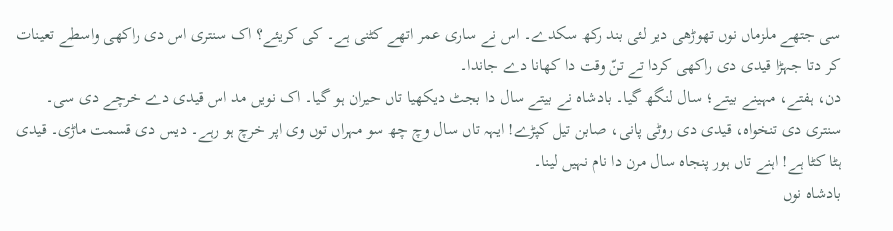سی جتھے ملزماں نوں تھوڑھی دیر لئی بند رکھ سکدے۔ اس نے ساری عمر اتھے کٹنی ہے۔ کی کریئے؟ اک سنتری اس دی راکھی واسطے تعینات کر دتا جہڑا قیدی دی راکھی کردا تے تنّ وقت دا کھانا دے جاندا۔
دن، ہفتے، مہینے بیتے؛ سال لنگھ گیا۔ بادشاہ نے بیتے سال دا بجٹ دیکھیا تاں حیران ہو گیا۔ اک نویں مد اس قیدی دے خرچے دی سی۔ سنتری دی تنخواہ، قیدی دی روٹی پانی، صابن تیل کپڑے! ایہہ تاں سال وچ چھ سو مہراں توں وی اپر خرچ ہو رہے۔ دیس دی قسمت ماڑی۔ قیدی ہٹا کٹا ہے! اہنے تاں ہور پنجاہ سال مرن دا نام نہیں لینا۔
بادشاہ نوں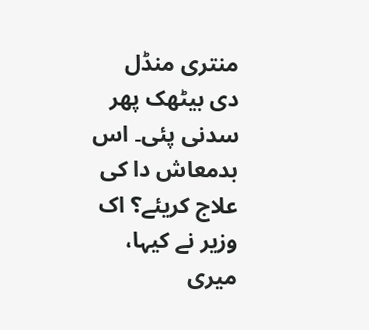منتری منڈل دی بیٹھک پھر سدنی پئی۔ اس بدمعاش دا کی علاج کریئے؟ اک وزیر نے کیہا، میری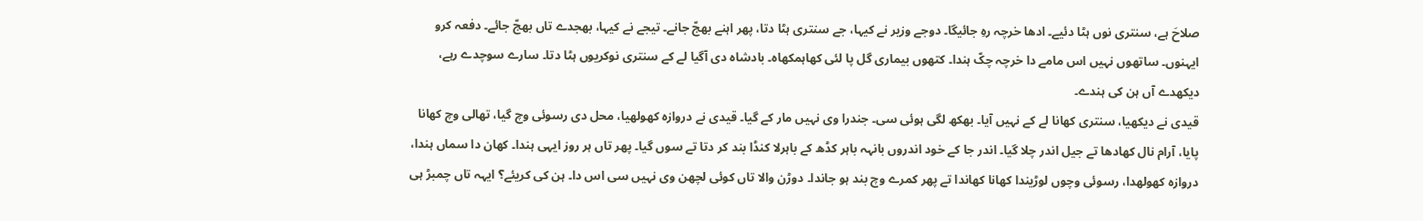صلاحَ ہے، سنتری نوں ہٹا دئیے۔ ادھا خرچہ رہِ جائیگا۔ دوجے وزیر نے کیہا، جے سنتری ہٹا دتا، پھر اہنے بھجّ جانے۔ تیجے نے کیہا، بھجدے تاں بھجّ جائے۔ دفعہ کرو ایہنوں۔ ساتھوں نہیں اس مامے دا خرچہ چکّ ہندا۔ کتھوں بیماری گل پا لئی کھاہمکھاہ۔ بادشاہ دی آگیا لے کے سنتری نوکریوں ہٹا دتا۔ سارے سوچدے رہے، دیکھدے آں ہن کی ہندے۔
قیدی نے دیکھیا، سنتری کھانا لے کے نہیں آیا۔ بھکھ لگی ہوئی سی۔ جندرا وی نہیں مار کے گیا۔ قیدی نے دروازہ کھولھیا، محل دی رسوئی وچ گیا، تھالی وچ کھانا پایا، آرام نال کھادھا تے جیل اندر چلا گیا۔ اندر جا کے خود اندروں بانہہ باہر کڈھ کے باہرلا کنڈا بند کر دتا تے سوں گیا۔ پھر تاں ہر روز ایہی ہندا۔ کھان دا سماں ہندا، دروازہ کھولھدا، رسوئی وچوں لوڑیندا کھانا کھاندا تے پھر کمرے وچ بند ہو جاندا۔ دوڑن والا تاں کوئی لچھن وی نہیں سی اس دا۔ ہن کی کریئے؟ ایہہ تاں چمبڑ ہی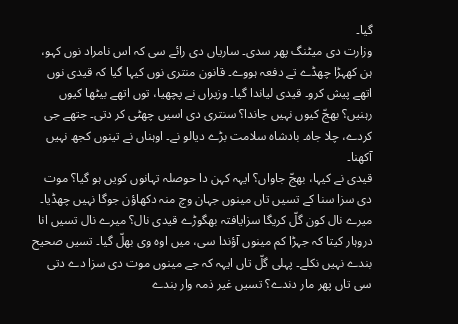گیا۔
وزارت دی میٹنگ پھر سدی۔ ساریاں دی رائے سی کہ اس نامراد نوں کہو، ہن کھہڑا چھڈے تے دفعہ ہووے۔ قانون منتری نوں کیہا گیا کہ قیدی نوں اتھے پیش کرو۔ قیدی لیاندا گیا۔ وزیراں نے پچھیا، توں اتھے بیٹھا کیوں رہنیں؟ بھجّ کیوں نہیں جاندا؟ سنتری دی اسیں چھٹی کر دتی۔ جتھے جی کردے، چلا جاہ۔ بادشاہ سلامت بڑے دیالو نے۔ اوہناں نے تینوں کجھ نہیں آکھنا۔
قیدی نے کیہا، بھجّ جاواں؟ ایہہ کہن دا حوصلہ تہانوں کویں ہو گیا؟ موت دی سزا سنا کے تسیں تاں مینوں جہان وچ منہ دکھاؤن جوگا نہیں چھڈیا۔ میرے نال کون گلّ کریگا سزایافتہ بھگوڑے قیدی نال؟ میرے نال تسیں انا دروہار کیتا کہ جہڑا کم مینوں آؤندا سی، میں اوہ وی بھلّ گیا۔ تسیں صحیح بندے نہیں نکلے۔ پہلی گلّ تاں ایہہ کہ جے مینوں موت دی سزا دے دتی سی تاں پھر مار دندے؟ تسیں غیر ذمہ وار بندے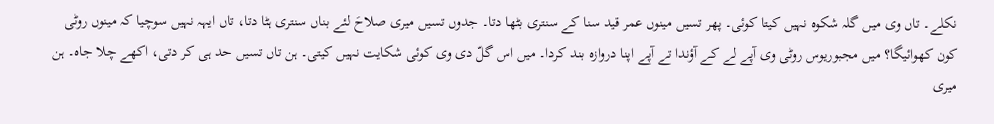نکلے۔ تاں وی میں گلہ شکوہ نہیں کیتا کوئی۔ پھر تسیں مینوں عمر قید سنا کے سنتری بٹھا دتا۔ جدوں تسیں میری صلاحَ لئے بناں سنتری ہٹا دتا، تاں ایہہ نہیں سوچیا کہ مینوں روٹی کون کھوائیگا؟ میں مجبوریوس روٹی وی آپے لے کے آؤندا تے آپے اپنا دروازہ بند کردا۔ میں اس گلّ دی وی کوئی شکایت نہیں کیتی۔ ہن تاں تسیں حد ہی کر دتی، اکھے چلا جاہ۔ ہن میری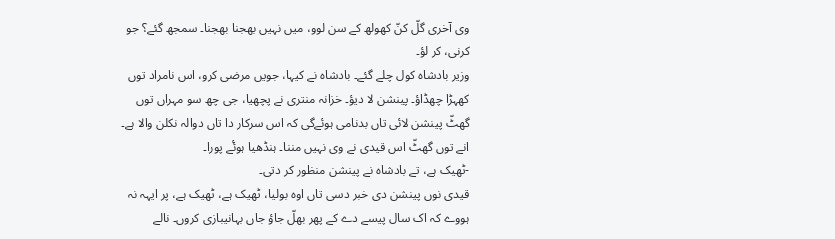وی آخری گلّ کنّ کھولھ کے سن لوو، میں نہیں بھجنا بھجنا۔ سمجھ گئے؟ جو کرنی، کر لؤ۔
وزیر بادشاہ کول چلے گئے۔ بادشاہ نے کیہا، جویں مرضی کرو، اس نامراد توں کھہڑا چھڈاؤ۔ پینشن لا دیؤ۔ خزانہ منتری نے پچھیا، جی چھ سو مہراں توں گھٹّ پینشن لائی تاں بدنامی ہوئےگی کہ اس سرکار دا تاں دوالہ نکلن والا ہے۔ انے توں گھٹّ اس قیدی نے وی نہیں مننا۔ ہنڈھیا ہوئٔے پورا۔
-ٹھیک ہے، تے بادشاہ نے پینشن منظور کر دتی۔
قیدی نوں پینشن دی خبر دسی تاں اوہ بولیا، ٹھیک ہے، ٹھیک ہے، پر ایہہ نہ ہووے کہ اک سال پیسے دے کے پھر بھلّ جاؤ جاں بہانیبازی کروں۔ نالے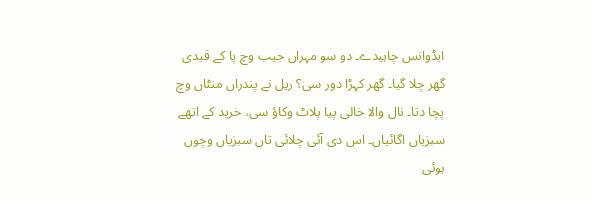ایڈوانس چاہیدے۔ دو سو مہراں جیب وچ پا کے قیدی گھر چلا گیا۔ گھر کہڑا دور سی؟ ریل نے پندراں منٹاں وچ پچا دتا۔ نال والا خالی پیا پلاٹ وکاؤ سی، خرید کے اتھے سبزیاں اگائیاں۔ اس دی آئی چلائی تاں سبزیاں وچوں ہوئی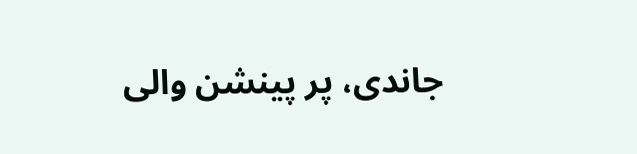جاندی، پر پینشن والی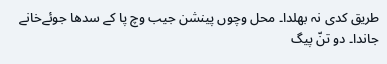طریق کدی نہ بھلدا۔ محل وچوں پینشن جیب وچ پا کے سدھا جوئےخانے جاندا۔ دو تنّ پیگ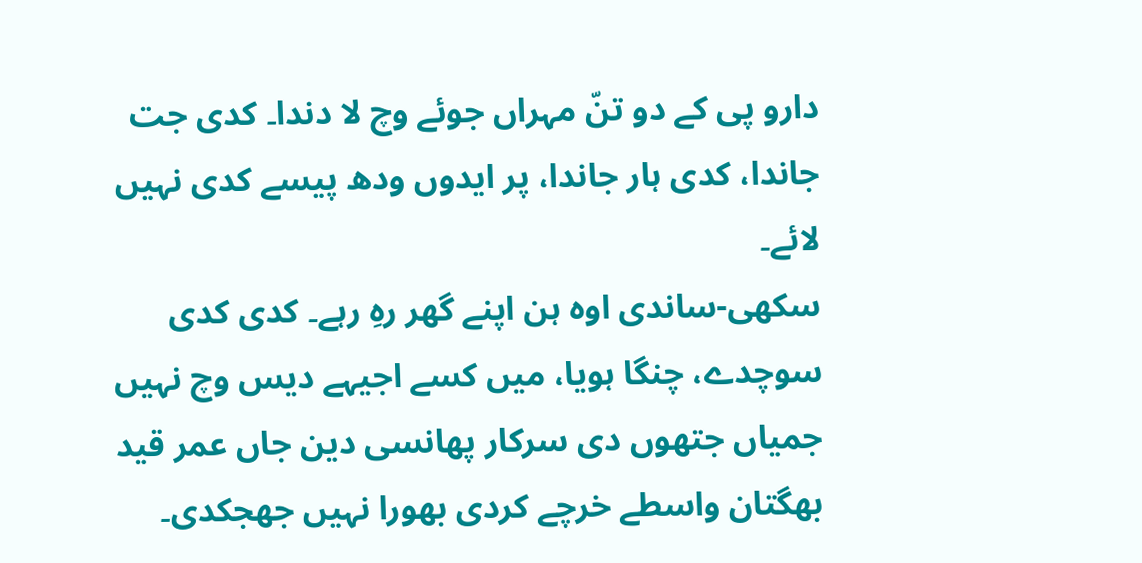دارو پی کے دو تنّ مہراں جوئے وچ لا دندا۔ کدی جت جاندا، کدی ہار جاندا، پر ایدوں ودھ پیسے کدی نہیں لائے۔
سکھی-ساندی اوہ ہن اپنے گھر رہِ رہے۔ کدی کدی سوچدے، چنگا ہویا، میں کسے اجیہے دیس وچ نہیں جمیاں جتھوں دی سرکار پھانسی دین جاں عمر قید بھگتان واسطے خرچے کردی بھورا نہیں جھجکدی۔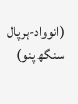(انوواد-ہرپال سنگھ پنو)